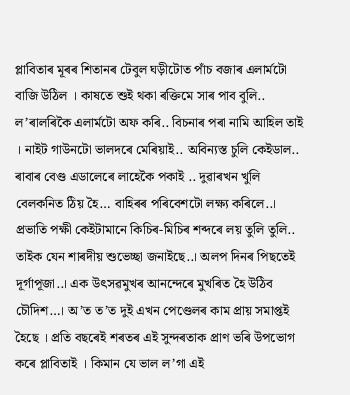প্লাবিতাৰ মূৰৰ শিতানৰ টেবুল ঘড়ীটোত পাঁচ বজাৰ এলাৰ্মটো বাজি উঠিল । কাষতে শুই থকা ৰক্তিমে সাৰ পাব বুলি.. ল’ৰালৰিকৈ এলাৰ্মটো অফ কৰি.. বিচনাৰ পৰা নামি আহিল তাই । নাইট গাউনটো ভালদৰে মেৰিয়াই.. অবিন্যস্ত চুলি কেইডাল.. ৰাবাৰ বেণ্ড এডালেৰে লাহেকৈ পকাই .. দুৱাৰখন খুলি বেলকনিত ঠিয় হৈ… বাহিৰৰ পৰিবেশটো লক্ষ্য কৰিলে..।
প্ৰভাতি পক্ষী কেইটামানে কিচিৰ-মিচিৰ শব্দৰে লয় তুলি তুলি.. তাইক যেন শাৰদীয় শুভেচ্ছা জনাইছে..। অলপ দিনৰ পিছতেই দূৰ্গাপূজা..। এক উৎসৱমুখৰ আনন্দেৰে মুখৰিত হৈ উঠিব চৌদিশ…। অ’ত ত’ত দুই এখন পেণ্ডেলৰ কাম প্ৰায় সমাপ্তই হৈছে । প্ৰতি বছৰেই শৰতৰ এই সুন্দৰতাক প্ৰাণ ভৰি উপভোগ কৰে প্লাবিতাই । কিমান যে ভাল ল’গা এই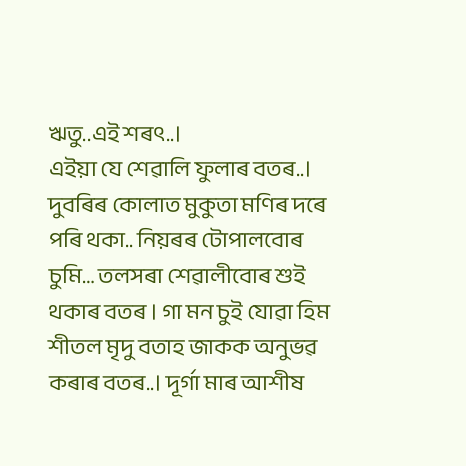ঋতু..এই শৰৎ..।
এইয়া যে শেৱালি ফুলাৰ বতৰ..। দুবৰিৰ কোলাত মুকুতা মণিৰ দৰে পৰি থকা.. নিয়ৰৰ টোপালবোৰ চুমি… তলসৰা শেৱালীবোৰ শুই থকাৰ বতৰ । গা মন চুই যোৱা হিম শীতল মৃদু বতাহ জাকক অনুভৱ কৰাৰ বতৰ..। দূৰ্গা মাৰ আশীষ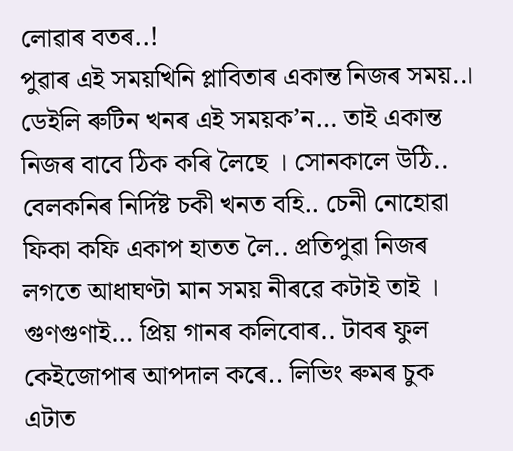লোৱাৰ বতৰ..!
পুৱাৰ এই সময়খিনি প্লাবিতাৰ একান্ত নিজৰ সময়..। ডেইলি ৰুটিন খনৰ এই সময়ক’ন… তাই একান্ত নিজৰ বাবে ঠিক কৰি লৈছে । সোনকালে উঠি.. বেলকনিৰ নিৰ্দিষ্ট চকী খনত বহি.. চেনী নোহোৱা ফিকা কফি একাপ হাতত লৈ.. প্ৰতিপুৱা নিজৰ লগতে আধাঘণ্টা মান সময় নীৰৱে কটাই তাই । গুণগুণাই… প্রিয় গানৰ কলিবোৰ.. টাবৰ ফুল কেইজোপাৰ আপদাল কৰে.. লিভিং ৰুমৰ চুক এটাত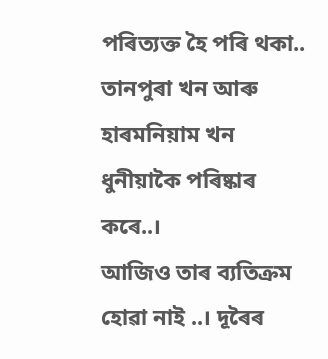পৰিত্যক্ত হৈ পৰি থকা.. তানপুৰা খন আৰু হাৰমনিয়াম খন ধুনীয়াকৈ পৰিষ্কাৰ কৰে..।
আজিও তাৰ ব্যতিক্ৰম হোৱা নাই ..। দূৰৈৰ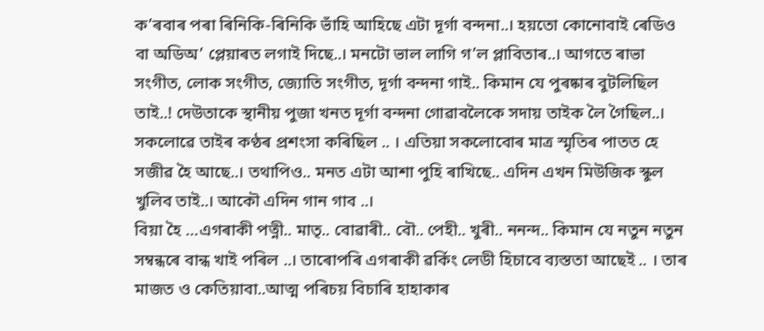ক’ৰবাৰ পৰা ৰিনিকি-ৰিনিকি ভাঁহি আহিছে এটা দূৰ্গা বন্দনা..। হয়তো কোনোবাই ৰেডিও বা অডিঅ’ প্লেয়াৰত লগাই দিছে..। মনটো ভাল লাগি গ’ল প্লাবিতাৰ..। আগতে ৰাভা সংগীত, লোক সংগীত, জ্যোতি সংগীত, দূৰ্গা বন্দনা গাই.. কিমান যে পুৰষ্কাৰ বুটলিছিল তাই..! দেউতাকে স্থানীয় পুজা খনত দূৰ্গা বন্দনা গোৱাবলৈকে সদায় তাইক লৈ গৈছিল..। সকলোৱে তাইৰ কণ্ঠৰ প্ৰশংসা কৰিছিল .. । এতিয়া সকলোবোৰ মাত্ৰ স্মৃতিৰ পাতত হে সজীৱ হৈ আছে..। তথাপিও.. মনত এটা আশা পুহি ৰাখিছে.. এদিন এখন মিউজিক স্কুল খুলিব তাই..। আকৌ এদিন গান গাব ..।
বিয়া হৈ …এগৰাকী পত্নী.. মাতৃ.. বোৱাৰী.. বৌ.. পেহী.. খুৰী.. ননন্দ.. কিমান যে নতুন নতুন সম্বন্ধৰে বান্ধ খাই পৰিল ..। তাৰোপৰি এগৰাকী ৱৰ্কিং লেডী হিচাবে ব্যস্ততা আছেই .. । তাৰ মাজত ও কেতিয়াবা..আত্ম পৰিচয় বিচাৰি হাহাকাৰ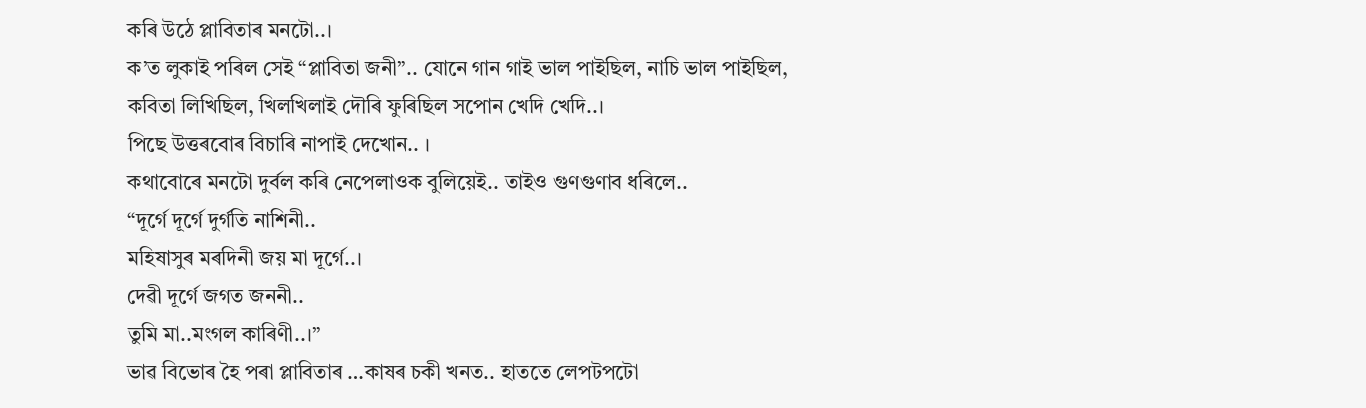কৰি উঠে প্লাবিতাৰ মনটো..।
ক’ত লুকাই পৰিল সেই “প্লাবিতা জনী”.. যোনে গান গাই ভাল পাইছিল, নাচি ভাল পাইছিল, কবিতা লিখিছিল, খিলখিলাই দৌৰি ফুৰিছিল সপোন খেদি খেদি..।
পিছে উত্তৰবোৰ বিচাৰি নাপাই দেখোন.. ।
কথাবোৰে মনটো দুৰ্বল কৰি নেপেলাওক বুলিয়েই.. তাইও গুণগুণাব ধৰিলে..
“দূৰ্গে দূৰ্গে দুৰ্গতি নাশিনী..
মহিষাসুৰ মৰদিনী জয় মা দূৰ্গে..।
দেৱী দূৰ্গে জগত জননী..
তুমি মা..মংগল কাৰিণী..।”
ভাৱ বিভোৰ হৈ পৰা প্লাবিতাৰ …কাষৰ চকী খনত.. হাততে লেপটপটো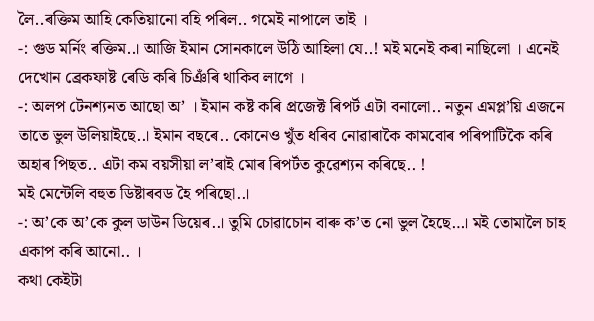লৈ..ৰক্তিম আহি কেতিয়ানো বহি পৰিল.. গমেই নাপালে তাই ।
-: গুড মৰ্নিং ৰক্তিম..। আজি ইমান সোনকালে উঠি আহিলা যে..! মই মনেই কৰা নাছিলো । এনেই দেখোন ব্ৰেকফাষ্ট ৰেডি কৰি চিঞঁৰি থাকিব লাগে ।
-: অলপ টেনশ্যনত আছো অ’ । ইমান কষ্ট কৰি প্ৰজেক্ট ৰিপৰ্ট এটা বনালো.. নতুন এমপ্ল’য়ি এজনে তাতে ভুল উলিয়াইছে..। ইমান বছৰে.. কোনেও খুঁত ধৰিব নোৱাৰাকৈ কামবোৰ পৰিপাটিকৈ কৰি অহাৰ পিছত.. এটা কম বয়সীয়া ল’ৰাই মোৰ ৰিপৰ্টত কুৱেশ্যন কৰিছে.. !
মই মেন্টেলি বহুত ডিষ্টাৰবড হৈ পৰিছো..।
-: অ’কে অ’কে কুল ডাউন ডিয়েৰ..। তুমি চোৱাচোন বাৰু ক’ত নো ভুল হৈছে…। মই তোমালৈ চাহ একাপ কৰি আনো.. ।
কথা কেইটা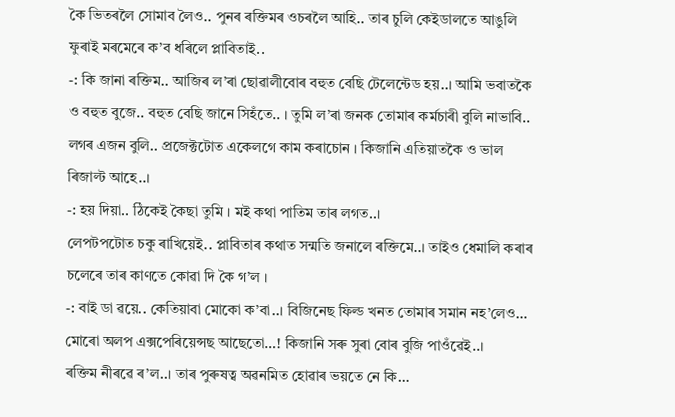কৈ ভিতৰলৈ সোমাব লৈও.. পুনৰ ৰক্তিমৰ ওচৰলৈ আহি.. তাৰ চুলি কেইডালতে আঙুলি ফুৰাই মৰমেৰে ক’ব ধৰিলে প্লাবিতাই..
-: কি জানা ৰক্তিম.. আজিৰ ল’ৰা ছোৱালীবোৰ বহুত বেছি টেলেন্টেড হয়..। আমি ভবাতকৈ ও বহুত বুজে.. বহুত বেছি জানে সিহঁতে.. । তুমি ল’ৰা জনক তোমাৰ কৰ্মচাৰী বুলি নাভাবি.. লগৰ এজন বুলি.. প্ৰজেক্টটোত একেলগে কাম কৰাচোন । কিজানি এতিয়াতকৈ ও ভাল ৰিজাল্ট আহে..।
-: হয় দিয়া.. ঠিকেই কৈছা তুমি । মই কথা পাতিম তাৰ লগত..।
লেপটপটোত চকু ৰাখিয়েই.. প্লাবিতাৰ কথাত সন্মতি জনালে ৰক্তিমে..। তাইও ধেমালি কৰাৰ চলেৰে তাৰ কাণতে কোৱা দি কৈ গ’ল ।
-: বাই ডা ৱয়ে.. কেতিয়াবা মোকো ক’বা..। বিজিনেছ ফিল্ড খনত তোমাৰ সমান নহ’লেও… মোৰো অলপ এক্সপেৰিয়েন্সছ আছেতো…! কিজানি সৰু সুৰা বোৰ বুজি পাওঁৱেই..।
ৰক্তিম নীৰৱে ৰ’ল..। তাৰ পুৰুষত্ব অৱনমিত হোৱাৰ ভয়তে নে কি…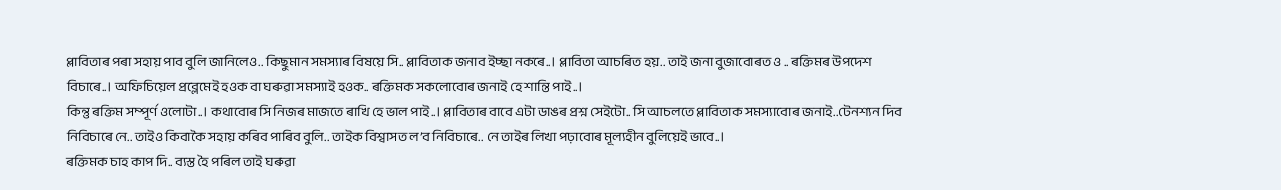প্লাবিতাৰ পৰা সহায় পাব বুলি জানিলেও.. কিছুমান সমস্যাৰ বিষয়ে সি.. প্লাবিতাক জনাব ইচ্ছা নকৰে..। প্লাবিতা আচৰিত হয়.. তাই জনা বুজাবোৰত ও .. ৰক্তিমৰ উপদেশ বিচাৰে..। অফিচিয়েল প্ৰব্লেমেই হওক বা ঘৰুৱা সমস্যাই হওক.. ৰক্তিমক সকলোবোৰ জনাই হে শান্তি পাই..।
কিন্তু ৰক্তিম সম্পূৰ্ণ ওলোটা..। কথাবোৰ সি নিজৰ মাজতে ৰাখি হে ভাল পাই..। প্লাবিতাৰ বাবে এটা ডাঙৰ প্ৰশ্ন সেইটো.. সি আচলতে প্লাবিতাক সমস্যাবোৰ জনাই..টেনশ্যন দিব নিবিচাৰে নে.. তাইও কিবাকৈ সহায় কৰিব পাৰিব বুলি.. তাইক বিশ্বাসত ল’ব নিবিচাৰে.. নে তাইৰ লিখা পঢ়াবোৰ মূল্যহীন বুলিয়েই ভাবে..।
ৰক্তিমক চাহ কাপ দি.. ব্যস্ত হৈ পৰিল তাই ঘৰুৱা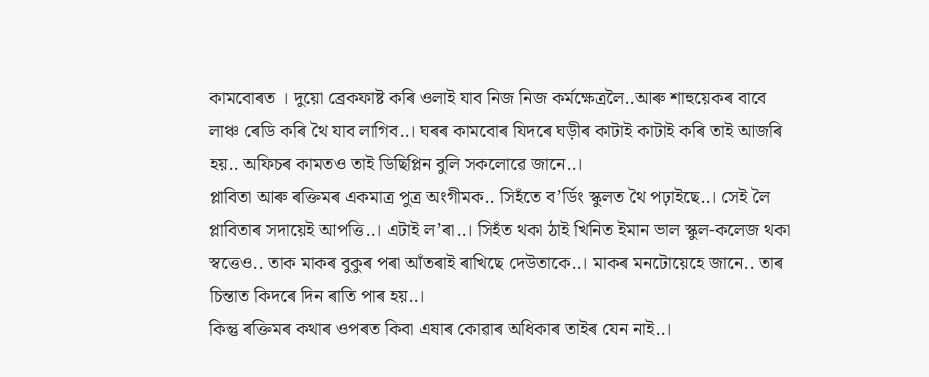কামবোৰত । দুয়ো ব্ৰেকফাষ্ট কৰি ওলাই যাব নিজ নিজ কৰ্মক্ষেত্ৰলৈ..আৰু শাহুয়েকৰ বাবে লাঞ্চ ৰেডি কৰি থৈ যাব লাগিব..। ঘৰৰ কামবোৰ যিদৰে ঘড়ীৰ কাটাই কাটাই কৰি তাই আজৰি হয়.. অফিচৰ কামতও তাই ডিছিপ্লিন বুলি সকলোৱে জানে..।
প্লাবিতা আৰু ৰক্তিমৰ একমাত্ৰ পুত্ৰ অংগীমক.. সিহঁতে ব’ৰ্ডিং স্কুলত থৈ পঢ়াইছে..। সেই লৈ প্লাবিতাৰ সদায়েই আপত্তি..। এটাই ল’ৰা..। সিহঁত থকা ঠাই খিনিত ইমান ভাল স্কুল-কলেজ থকা স্বত্তেও.. তাক মাকৰ বুকুৰ পৰা আঁতৰাই ৰাখিছে দেউতাকে..। মাকৰ মনটোয়েহে জানে.. তাৰ চিন্তাত কিদৰে দিন ৰাতি পাৰ হয়..।
কিন্তু ৰক্তিমৰ কথাৰ ওপৰত কিবা এষাৰ কোৱাৰ অধিকাৰ তাইৰ যেন নাই..।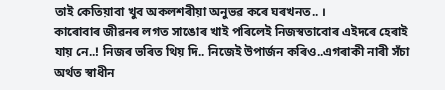তাই কেতিয়াবা খুব অকলশৰীয়া অনুভৱ কৰে ঘৰখনত.. ।
কাৰোবাৰ জীৱনৰ লগত সাঙোৰ খাই পৰিলেই নিজস্বতাবোৰ এইদৰে হেৰাই যায় নে..! নিজৰ ভৰিত থিয় দি.. নিজেই উপাৰ্জন কৰিও..এগৰাকী নাৰী সঁচা অৰ্থত স্বাধীন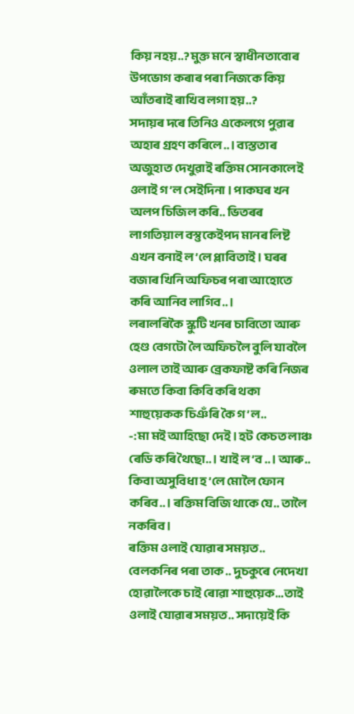কিয় নহয়..? মুক্ত মনে স্বাধীনতাবোৰ উপভোগ কৰাৰ পৰা নিজকে কিয় আঁতৰাই ৰাখিব লগা হয়..?
সদায়ৰ দৰে তিনিও একেলগে পুৱাৰ অহাৰ গ্ৰহণ কৰিলে..। ব্যস্ততাৰ অজুহাত দেখুৱাই ৰক্তিম সোনকালেই ওলাই গ’ল সেইদিনা । পাকঘৰ খন অলপ চিজিল কৰি.. ভিতৰৰ লাগতিয়াল বস্তুকেইপদ মানৰ লিষ্ট এখন বনাই ল’লে প্লাবিতাই । ঘৰৰ বজাৰ খিনি অফিচৰ পৰা আহোতে কৰি আনিব লাগিব..।
লৰালৰিকৈ স্কুটি খনৰ চাবিতো আৰু হেণ্ড বেগটো লৈ অফিচলৈ বুলি যাবলৈ ওলাল তাই আৰু ব্ৰেকফাষ্ট কৰি নিজৰ ৰুমতে কিবা কিবি কৰি থকা শাহুয়েকক চিঞঁৰি কৈ গ’ল..
-: মা মই আহিছো দেই । হট কেচত লাঞ্চ ৰেডি কৰি থৈছো..। খাই ল’ব ..। আৰু.. কিবা অসুবিধা হ’লে মোলৈ ফোন কৰিব..। ৰক্তিম বিজি থাকে যে.. তালৈ নকৰিব ।
ৰক্তিম ওলাই যোৱাৰ সময়ত.. বেলকনিৰ পৰা তাক .. দুচকুৰে নেদেখা হোৱালৈকে চাই ৰোৱা শাহুয়েক…তাই ওলাই যোৱাৰ সময়ত.. সদায়েই কি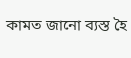কামত জানো ব্যস্ত হৈ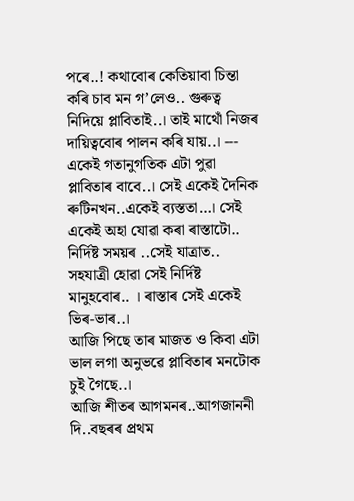পৰে..! কথাবোৰ কেতিয়াবা চিন্তা কৰি চাব মন গ’লেও.. গুৰুত্ব নিদিয়ে প্লাবিতাই..। তাই মাথোঁ নিজৰ দায়িত্ববোৰ পালন কৰি যায়..। ---
একেই গতানুগতিক এটা পুৱা প্লাবিতাৰ বাবে..। সেই একেই দৈনিক ৰুটিনখন..একেই ব্যস্ততা…। সেই একেই অহা যোৱা কৰা ৰাস্তাটো.. নিৰ্দিষ্ট সময়ৰ ..সেই যাত্ৰাত.. সহযাত্ৰী হোৱা সেই নিৰ্দিষ্ট মানুহবোৰ.. । ৰাস্তাৰ সেই একেই ভিৰ-ভাৰ..।
আজি পিছে তাৰ মাজত ও কিবা এটা ভাল লগা অনুভৱে প্লাবিতাৰ মনটোক চুই গৈছে..।
আজি শীতৰ আগমনৰ..আগজাননী দি..বছৰৰ প্ৰথম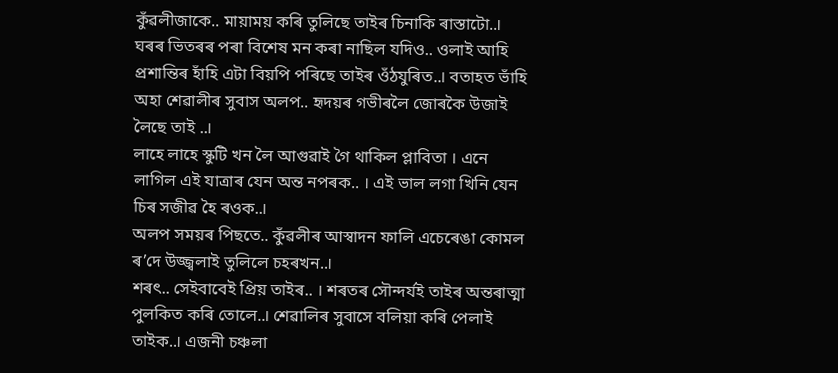কুঁৱলীজাকে.. মায়াময় কৰি তুলিছে তাইৰ চিনাকি ৰাস্তাটো..। ঘৰৰ ভিতৰৰ পৰা বিশেষ মন কৰা নাছিল যদিও.. ওলাই আহি প্ৰশান্তিৰ হাঁহি এটা বিয়পি পৰিছে তাইৰ ওঁঠযুৰিত..। বতাহত ভাঁহি অহা শেৱালীৰ সুবাস অলপ.. হৃদয়ৰ গভীৰলৈ জোৰকৈ উজাই লৈছে তাই ..।
লাহে লাহে স্কুটি খন লৈ আগুৱাই গৈ থাকিল প্লাবিতা । এনে লাগিল এই যাত্ৰাৰ যেন অন্ত নপৰক.. । এই ভাল লগা খিনি যেন চিৰ সজীৱ হৈ ৰওক..।
অলপ সময়ৰ পিছতে.. কুঁৱলীৰ আস্বাদন ফালি এচেৰেঙা কোমল ৰ’দে উজ্জ্বলাই তুলিলে চহৰখন..।
শৰৎ.. সেইবাবেই প্রিয় তাইৰ.. । শৰতৰ সৌন্দৰ্যই তাইৰ অন্তৰাত্মা পুলকিত কৰি তোলে..। শেৱালিৰ সুবাসে বলিয়া কৰি পেলাই তাইক..। এজনী চঞ্চলা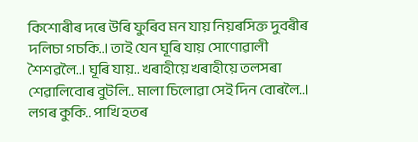কিশোৰীৰ দৰে উৰি ফুৰিব মন যায় নিয়ৰসিক্ত দুবৰীৰ দলিচা গচকি..। তাই যেন ঘূৰি যায় সোণোৱালী শৈশৱলৈ..। ঘূৰি যায়.. খৰাহীয়ে খৰাহীয়ে তলসৰা শেৱালিবোৰ বুটলি.. মালা চিলোৱা সেই দিন বোৰলৈ..। লগৰ কুকি.. পাখি হতৰ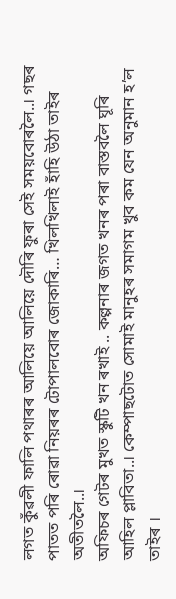লগত কুঁৱলী ফালি পথাৰৰ আলিয়ে আলিয়ে দৌৰি ফুৰা সেই সময়বোৰলৈ..। গছৰ পাতত পৰি ৰোৱা নিয়ৰৰ টোপালবোৰ জোকাৰি… খিলখিলাই হাঁহি উঠা তাইৰ অতীতলৈ..।
অফিচৰ গেটৰ মুখত স্কুটি খন ৰখাই .. কল্পনাৰ জগত খনৰ পৰা বাস্তবলৈ ঘূৰি আহিল প্লাবিতা..। কেম্পাছটোত সোমাই মানুহৰ সমাগম খুব কম যেন অনুমান হ’ল তাইৰ ।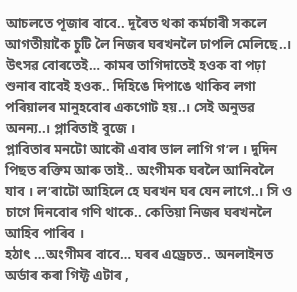আচলতে পূজাৰ বাবে.. দূৰৈত থকা কৰ্মচাৰী সকলে আগতীয়াকৈ চুটি লৈ নিজৰ ঘৰখনলৈ ঢাপলি মেলিছে..। উৎসৱ বোৰতেই… কামৰ তাগিদাতেই হওক বা পঢ়া শুনাৰ বাবেই হওক.. দিহিঙে দিপাঙে থাকিব লগা পৰিয়ালৰ মানুহবোৰ একগোট হয়..। সেই অনুভৱ অনন্য..। প্লাবিতাই বুজে ।
প্লাবিতাৰ মনটো আকৌ এবাৰ ভাল লাগি গ’ল । দুদিন পিছত ৰক্তিম আৰু তাই.. অংগীমক ঘৰলৈ আনিবলৈ যাব । ল’ৰাটো আহিলে হে ঘৰখন ঘৰ যেন লাগে..। সি ও চাগে দিনবোৰ গণি থাকে.. কেতিয়া নিজৰ ঘৰখনলৈ আহিব পাৰিব ।
হঠাৎ …অংগীমৰ বাবে… ঘৰৰ এড্ৰেচত.. অনলাইনত অৰ্ডাৰ কৰা গিফ্ট এটাৰ ,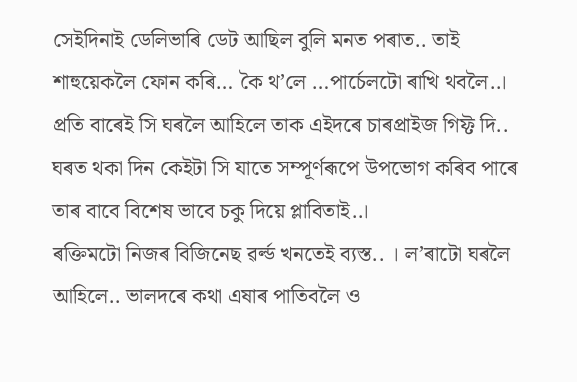সেইদিনাই ডেলিভাৰি ডেট আছিল বুলি মনত পৰাত.. তাই শাহুয়েকলৈ ফোন কৰি… কৈ থ’লে …পাৰ্চেলটো ৰাখি থবলৈ..। প্ৰতি বাৰেই সি ঘৰলৈ আহিলে তাক এইদৰে চাৰপ্ৰাইজ গিফ্ট দি.. ঘৰত থকা দিন কেইটা সি যাতে সম্পূৰ্ণৰূপে উপভোগ কৰিব পাৰে তাৰ বাবে বিশেষ ভাবে চকু দিয়ে প্লাবিতাই..।
ৰক্তিমটো নিজৰ বিজিনেছ ৱৰ্ল্ড খনতেই ব্যস্ত.. । ল’ৰাটো ঘৰলৈ আহিলে.. ভালদৰে কথা এষাৰ পাতিবলৈ ও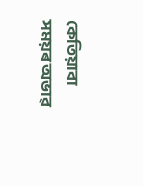কেতিয়াবা সময়ৰ অভাৱ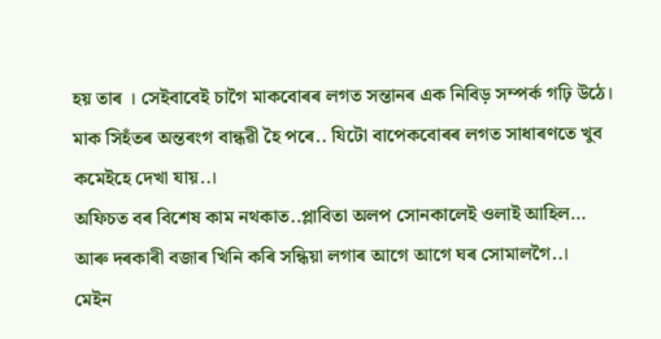হয় তাৰ । সেইবাবেই চাগৈ মাকবোৰৰ লগত সন্তানৰ এক নিবিড় সম্পৰ্ক গঢ়ি উঠে। মাক সিহঁতৰ অন্তৰংগ বান্ধৱী হৈ পৰে.. যিটো বাপেকবোৰৰ লগত সাধাৰণতে খুব কমেইহে দেখা যায়..।
অফিচত বৰ বিশেষ কাম নথকাত..প্লাবিতা অলপ সোনকালেই ওলাই আহিল… আৰু দৰকাৰী বজাৰ খিনি কৰি সন্ধিয়া লগাৰ আগে আগে ঘৰ সোমালগৈ..।
মেইন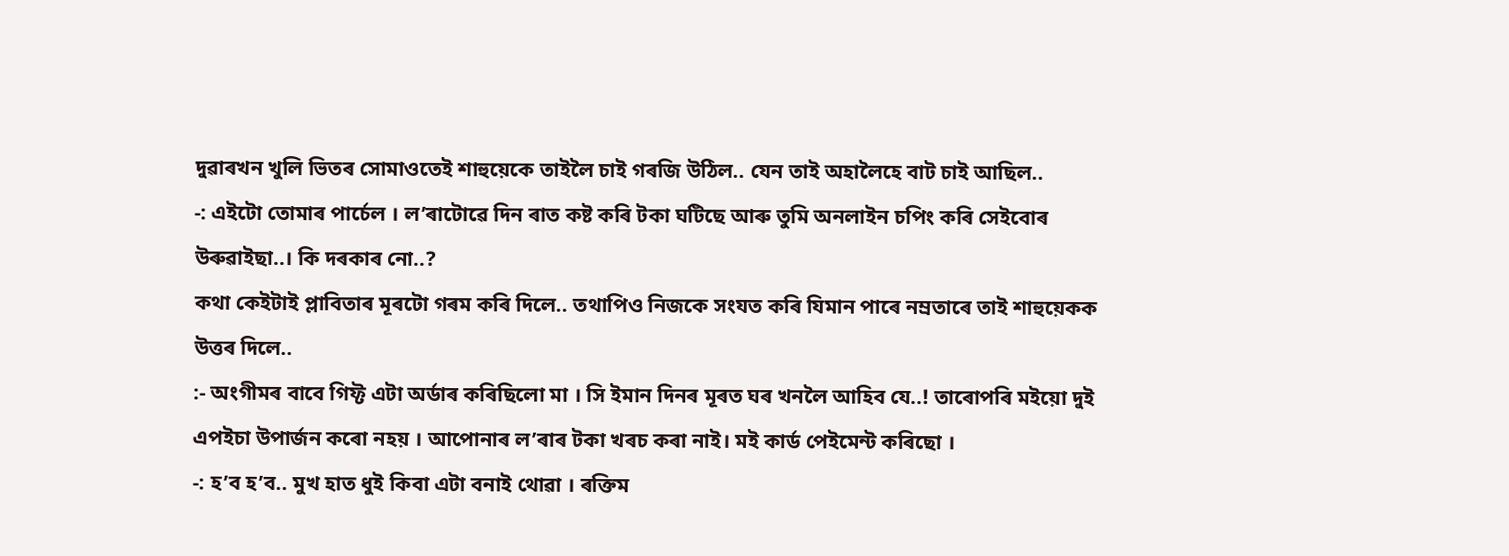দুৱাৰখন খুলি ভিতৰ সোমাওতেই শাহুয়েকে তাইলৈ চাই গৰজি উঠিল.. যেন তাই অহালৈহে বাট চাই আছিল..
-: এইটো তোমাৰ পাৰ্চেল । ল’ৰাটোৱে দিন ৰাত কষ্ট কৰি টকা ঘটিছে আৰু তুমি অনলাইন চপিং কৰি সেইবোৰ উৰুৱাইছা..। কি দৰকাৰ নো..?
কথা কেইটাই প্লাবিতাৰ মূৰটো গৰম কৰি দিলে.. তথাপিও নিজকে সংযত কৰি যিমান পাৰে নম্ৰতাৰে তাই শাহুয়েকক উত্তৰ দিলে..
:- অংগীমৰ বাবে গিফ্ট এটা অৰ্ডাৰ কৰিছিলো মা । সি ইমান দিনৰ মূৰত ঘৰ খনলৈ আহিব যে..! তাৰোপৰি মইয়ো দুই এপইচা উপাৰ্জন কৰো নহয় । আপোনাৰ ল’ৰাৰ টকা খৰচ কৰা নাই। মই কাৰ্ড পেইমেন্ট কৰিছো ।
-: হ’ব হ’ব.. মুখ হাত ধুই কিবা এটা বনাই থোৱা । ৰক্তিম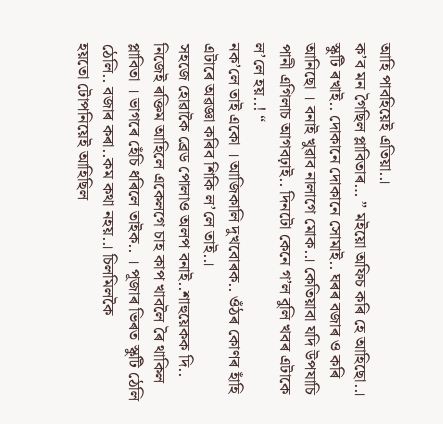আহি পাবহিয়েই এতিয়া..।
ক’ব মন গৈছিল প্লাবিতাৰ… ” মইয়ো অফিচ কৰি হে আহিছো..। স্কুটি ৰখাই.. দোকানে দোকানে সোমাই.. ঘৰৰ বজাৰ ও কৰি আনিছো । বনাই খুৱাব নালাগে মোক..। কেতিয়াবা যদি উপযাচি পানী এগিলাচ আগবঢ়াই.. দিনটো কেনে গ’ল বুলি খবৰ এটাকে ল’লে হয়..! “
নক’লে তাই একো । আজিকালি দুখবোৰক.. ওঁঠৰ কোণৰ হাঁহি এটাৰে অৱজ্ঞা কৰিব শিকি ল’লে তাই..।
সহজে হোৱাকৈ ব্ৰেড পোলাও অলপ বনাই..শাহুয়েকক দি.. নিজেই ৰক্তিম আহিলে একেলগে চাহ কাপ খাবলৈ ৰৈ থাকিল প্লাবিতা । ভাগৰে হেঁচি ধৰিলে তাইক.. । পূজাৰ ভিৰত স্কুটি ঠেলি ঠেলি.. বজাৰ কৰা..কম কথা নহয়..। চিলমিলকৈ
হয়তো টোপনিয়েই আহিছিল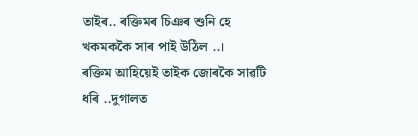তাইৰ.. ৰক্তিমৰ চিঞৰ শুনি হে খকমককৈ সাৰ পাই উঠিল ..।
ৰক্তিম আহিয়েই তাইক জোৰকৈ সাৱটি ধৰি ..দুগালত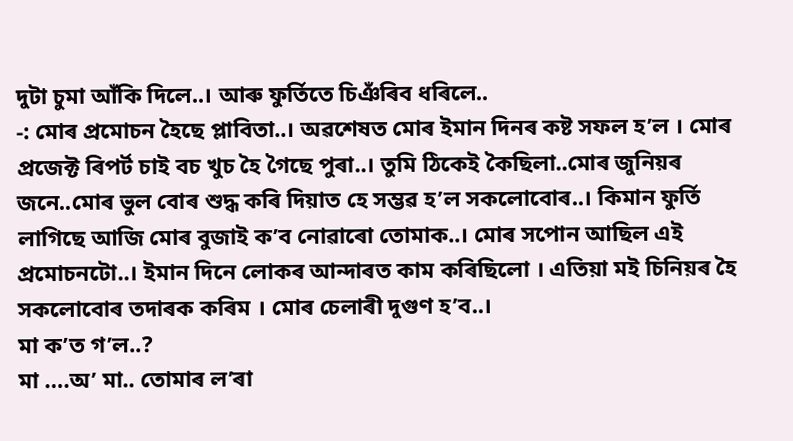দুটা চুমা আঁকি দিলে..। আৰু ফুৰ্তিতে চিঞঁৰিব ধৰিলে..
-: মোৰ প্ৰমোচন হৈছে প্লাবিতা..। অৱশেষত মোৰ ইমান দিনৰ কষ্ট সফল হ’ল । মোৰ প্ৰজেক্ট ৰিপৰ্ট চাই বচ খুচ হৈ গৈছে পুৰা..। তুমি ঠিকেই কৈছিলা..মোৰ জুনিয়ৰ জনে..মোৰ ভুল বোৰ শুদ্ধ কৰি দিয়াত হে সম্ভৱ হ’ল সকলোবোৰ..। কিমান ফুৰ্তি লাগিছে আজি মোৰ বুজাই ক’ব নোৱাৰো তোমাক..। মোৰ সপোন আছিল এই প্ৰমোচনটো..। ইমান দিনে লোকৰ আন্দাৰত কাম কৰিছিলো । এতিয়া মই চিনিয়ৰ হৈ সকলোবোৰ তদাৰক কৰিম । মোৰ চেলাৰী দুগুণ হ’ব..।
মা ক’ত গ’ল..?
মা ….অ’ মা.. তোমাৰ ল’ৰা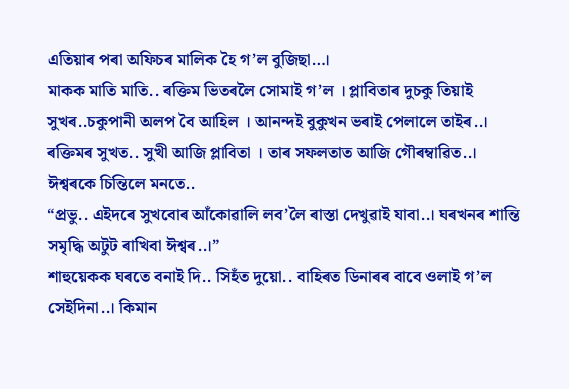এতিয়াৰ পৰা অফিচৰ মালিক হৈ গ’ল বুজিছা…।
মাকক মাতি মাতি.. ৰক্তিম ভিতৰলৈ সোমাই গ’ল । প্লাবিতাৰ দুচকু তিয়াই সুখৰ..চকুপানী অলপ বৈ আহিল । আনন্দই বুকুখন ভৰাই পেলালে তাইৰ..। ৰক্তিমৰ সুখত.. সুখী আজি প্লাবিতা । তাৰ সফলতাত আজি গৌৰম্বাৱিত..।
ঈশ্বৰকে চিন্তিলে মনতে..
“প্ৰভু.. এইদৰে সুখবোৰ আঁকোৱালি লব’লৈ ৰাস্তা দেখুৱাই যাবা..। ঘৰখনৰ শান্তি সমৃদ্ধি অটুট ৰাখিবা ঈশ্বৰ..।”
শাহুয়েকক ঘৰতে বনাই দি.. সিহঁত দুয়ো.. বাহিৰত ডিনাৰৰ বাবে ওলাই গ’ল সেইদিনা..। কিমান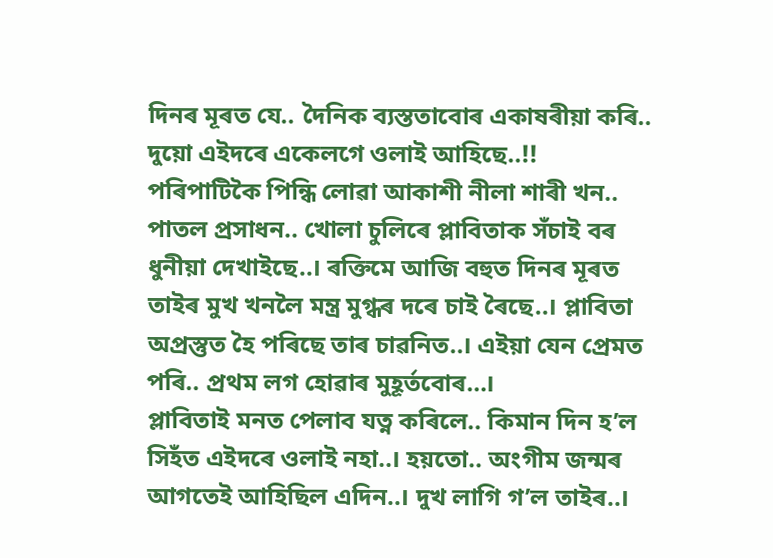দিনৰ মূৰত যে.. দৈনিক ব্যস্ততাবোৰ একাষৰীয়া কৰি.. দুয়ো এইদৰে একেলগে ওলাই আহিছে..!!
পৰিপাটিকৈ পিন্ধি লোৱা আকাশী নীলা শাৰী খন.. পাতল প্ৰসাধন.. খোলা চুলিৰে প্লাবিতাক সঁচাই বৰ ধুনীয়া দেখাইছে..। ৰক্তিমে আজি বহুত দিনৰ মূৰত তাইৰ মুখ খনলৈ মন্ত্ৰ মুগ্ধৰ দৰে চাই ৰৈছে..। প্লাবিতা অপ্ৰস্তুত হৈ পৰিছে তাৰ চাৱনিত..। এইয়া যেন প্ৰেমত পৰি.. প্ৰথম লগ হোৱাৰ মুহূৰ্তবোৰ…।
প্লাবিতাই মনত পেলাব যত্ন কৰিলে.. কিমান দিন হ’ল সিহঁত এইদৰে ওলাই নহা..। হয়তো.. অংগীম জন্মৰ আগতেই আহিছিল এদিন..। দুখ লাগি গ’ল তাইৰ..।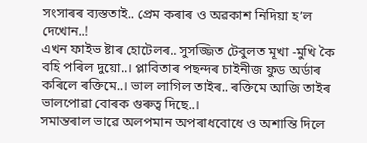সংসাৰৰ ব্যস্ততাই.. প্ৰেম কৰাৰ ও অৱকাশ নিদিয়া হ’ল দেখোন..!
এখন ফাইভ ষ্টাৰ হোটেলৰ.. সুসজ্জিত টেবুলত মূখা -মুখি কৈ বহি পৰিল দুয়ো..। প্লাবিতাৰ পছন্দৰ চাইনীজ ফুড অৰ্ডাৰ কৰিলে ৰক্তিমে..। ভাল লাগিল তাইৰ.. ৰক্তিমে আজি তাইৰ ভালপোৱা বোৰক গুৰুত্ব দিছে..।
সমান্তৰাল ভাৱে অলপমান অপৰাধবোধে ও অশান্তি দিলে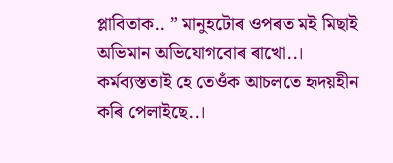প্লাবিতাক.. ” মানুহটোৰ ওপৰত মই মিছাই অভিমান অভিযোগবোৰ ৰাখো..। কৰ্মব্যস্ততাই হে তেওঁক আচলতে হৃদয়হীন কৰি পেলাইছে..।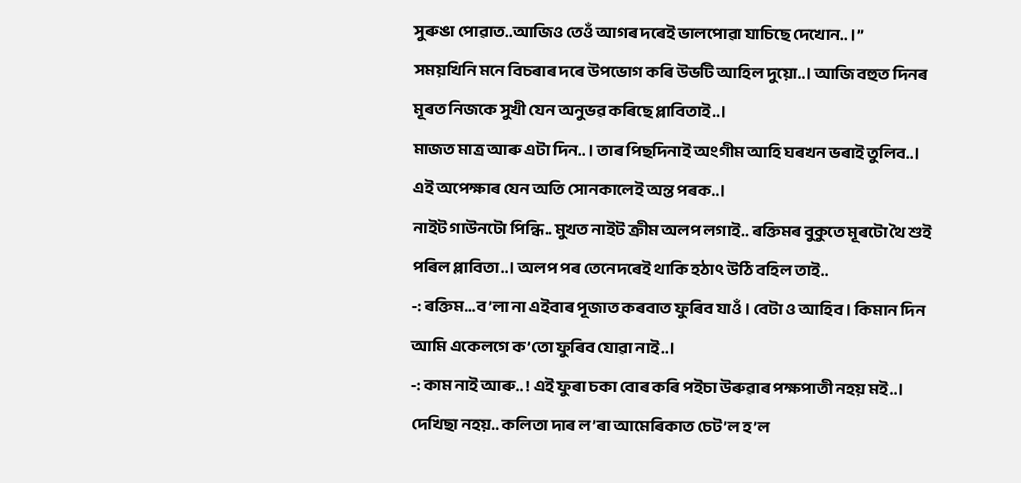সুৰুঙা পোৱাত..আজিও তেওঁ আগৰ দৰেই ভালপোৱা যাচিছে দেখোন.. ।”
সময়খিনি মনে বিচৰাৰ দৰে উপভোগ কৰি উভটি আহিল দুয়ো..। আজি বহুত দিনৰ মূৰত নিজকে সুখী যেন অনুভৱ কৰিছে প্লাবিতাই..।
মাজত মাত্ৰ আৰু এটা দিন.. । তাৰ পিছদিনাই অংগীম আহি ঘৰখন ভৰাই তুলিব..। এই অপেক্ষাৰ যেন অতি সোনকালেই অন্ত পৰক..।
নাইট গাউনটো পিন্ধি.. মুখত নাইট ক্ৰীম অলপ লগাই.. ৰক্তিমৰ বুকুতে মূৰটো থৈ শুই পৰিল প্লাবিতা..। অলপ পৰ তেনেদৰেই থাকি হঠাৎ উঠি বহিল তাই..
-: ৰক্তিম…ব’লা না এইবাৰ পূজাত কৰবাত ফুৰিব যাওঁ । বেটা ও আহিব । কিমান দিন আমি একেলগে ক’তো ফুৰিব যোৱা নাই..।
-: কাম নাই আৰু.. ! এই ফুৰা চকা বোৰ কৰি পইচা উৰুৱাৰ পক্ষপাতী নহয় মই..। দেখিছা নহয়.. কলিতা দাৰ ল’ৰা আমেৰিকাত চেট’ল হ’ল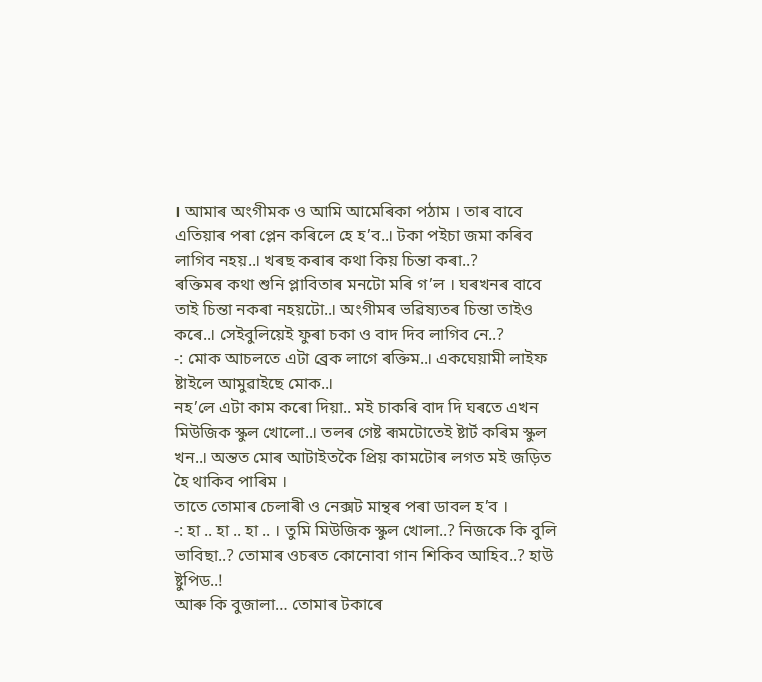। আমাৰ অংগীমক ও আমি আমেৰিকা পঠাম । তাৰ বাবে এতিয়াৰ পৰা প্লেন কৰিলে হে হ’ব..। টকা পইচা জমা কৰিব লাগিব নহয়..। খৰছ কৰাৰ কথা কিয় চিন্তা কৰা..?
ৰক্তিমৰ কথা শুনি প্লাবিতাৰ মনটো মৰি গ’ল । ঘৰখনৰ বাবে তাই চিন্তা নকৰা নহয়টো..। অংগীমৰ ভৱিষ্যতৰ চিন্তা তাইও কৰে..। সেইবুলিয়েই ফুৰা চকা ও বাদ দিব লাগিব নে..?
-: মোক আচলতে এটা ব্ৰেক লাগে ৰক্তিম..। একঘেয়ামী লাইফ ষ্টাইলে আমুৱাইছে মোক..।
নহ’লে এটা কাম কৰো দিয়া.. মই চাকৰি বাদ দি ঘৰতে এখন মিউজিক স্কুল খোলো..। তলৰ গেষ্ট ৰূমটোতেই ষ্টাৰ্ট কৰিম স্কুল খন..। অন্তত মোৰ আটাইতকৈ প্রিয় কামটোৰ লগত মই জড়িত হৈ থাকিব পাৰিম ।
তাতে তোমাৰ চেলাৰী ও নেক্সট মান্থৰ পৰা ডাবল হ’ব ।
-: হা .. হা .. হা .. । তুমি মিউজিক স্কুল খোলা..? নিজকে কি বুলি ভাবিছা..? তোমাৰ ওচৰত কোনোবা গান শিকিব আহিব..? হাউ ষ্টুপিড..!
আৰু কি বুজালা… তোমাৰ টকাৰে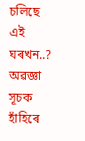চলিছে এই ঘৰখন..?
অৱজ্ঞা সূচক হাঁহিৰে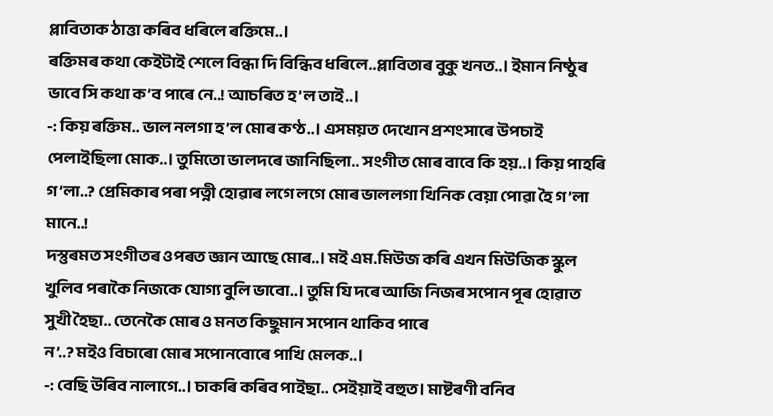প্লাবিতাক ঠাত্তা কৰিব ধৰিলে ৰক্তিমে..।
ৰক্তিমৰ কথা কেইটাই শেলে বিন্ধা দি বিন্ধিব ধৰিলে..প্লাবিতাৰ বুকু খনত..। ইমান নিষ্ঠুৰ ভাবে সি কথা ক’ব পাৰে নে..! আচৰিত হ’ল তাই..।
-: কিয় ৰক্তিম.. ভাল নলগা হ’ল মোৰ কণ্ঠ..। এসময়ত দেখোন প্ৰশংসাৰে উপচাই পেলাইছিলা মোক..। তুমিতো ভালদৰে জানিছিলা.. সংগীত মোৰ বাবে কি হয়..। কিয় পাহৰি গ’লা..? প্ৰেমিকাৰ পৰা পত্নী হোৱাৰ লগে লগে মোৰ ভাললগা খিনিক বেয়া পোৱা হৈ গ’লা মানে..!
দস্তুৰমত সংগীতৰ ওপৰত জ্ঞান আছে মোৰ..। মই এম.মিউজ কৰি এখন মিউজিক স্কুল খুলিব পৰাকৈ নিজকে যোগ্য বুলি ভাবো..। তুমি যি দৰে আজি নিজৰ সপোন পূৰ হোৱাত সুখী হৈছা.. তেনেকৈ মোৰ ও মনত কিছুমান সপোন থাকিব পাৰে
ন’..? মইও বিচাৰো মোৰ সপোনবোৰে পাখি মেলক..।
-: বেছি উৰিব নালাগে..। চাকৰি কৰিব পাইছা.. সেইয়াই বহুত। মাষ্টৰণী বনিব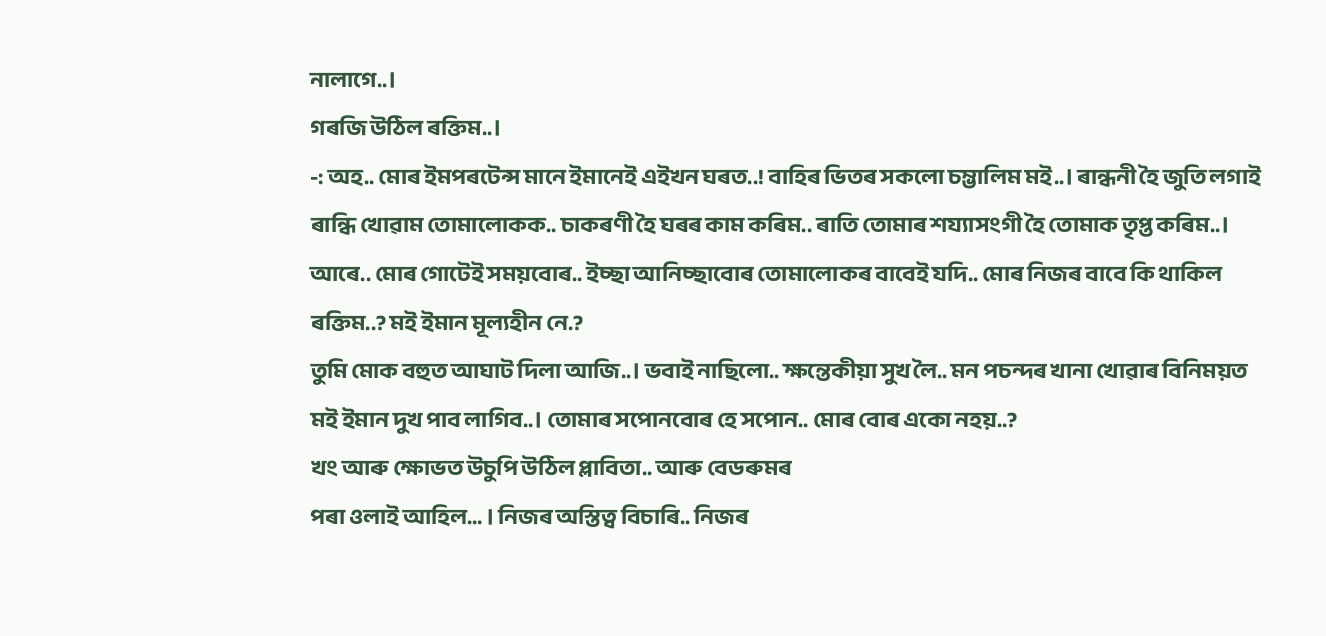নালাগে..।
গৰজি উঠিল ৰক্তিম..।
-: অহ.. মোৰ ইমপৰটেন্স মানে ইমানেই এইখন ঘৰত..! বাহিৰ ভিতৰ সকলো চম্ভালিম মই..। ৰান্ধনী হৈ জুতি লগাই ৰান্ধি খোৱাম তোমালোকক.. চাকৰণী হৈ ঘৰৰ কাম কৰিম.. ৰাতি তোমাৰ শয্যাসংগী হৈ তোমাক তৃপ্ত কৰিম..।
আৰে.. মোৰ গোটেই সময়বোৰ.. ইচ্ছা আনিচ্ছাবোৰ তোমালোকৰ বাবেই যদি.. মোৰ নিজৰ বাবে কি থাকিল ৰক্তিম..? মই ইমান মূল্যহীন নে.?
তুমি মোক বহুত আঘাট দিলা আজি..। ভবাই নাছিলো.. ক্ষন্তেকীয়া সুখ লৈ.. মন পচন্দৰ খানা খোৱাৰ বিনিময়ত মই ইমান দুখ পাব লাগিব..। তোমাৰ সপোনবোৰ হে সপোন.. মোৰ বোৰ একো নহয়..?
খং আৰু ক্ষোভত উচুপি উঠিল প্লাবিতা.. আৰু বেডৰুমৰ
পৰা ওলাই আহিল… । নিজৰ অস্তিত্ব বিচাৰি.. নিজৰ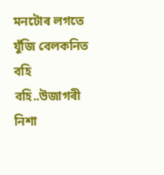মনটোৰ লগতে যুঁজি বেলকনিত বহি বহি..উজাগৰী নিশা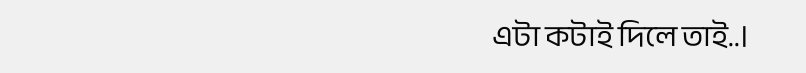এটা কটাই দিলে তাই..।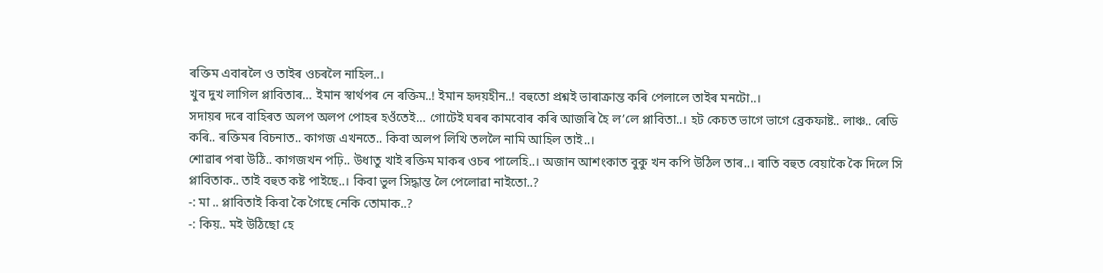ৰক্তিম এবাৰলৈ ও তাইৰ ওচৰলৈ নাহিল..।
খুব দুখ লাগিল প্লাবিতাৰ… ইমান স্বাৰ্থপৰ নে ৰক্তিম..! ইমান হৃদয়হীন..! বহুতো প্ৰশ্নই ভাৰাক্ৰান্ত কৰি পেলালে তাইৰ মনটো..।
সদায়ৰ দৰে বাহিৰত অলপ অলপ পোহৰ হওঁতেই… গোটেই ঘৰৰ কামবোৰ কৰি আজৰি হৈ ল’লে প্লাবিতা..। হট কেচত ভাগে ভাগে ব্ৰেকফাষ্ট.. লাঞ্চ.. ৰেডি কৰি.. ৰক্তিমৰ বিচনাত.. কাগজ এখনতে.. কিবা অলপ লিখি তললৈ নামি আহিল তাই..।
শোৱাৰ পৰা উঠি.. কাগজখন পঢ়ি.. উধাতু খাই ৰক্তিম মাকৰ ওচৰ পালেহি..। অজান আশংকাত বুকু খন কপি উঠিল তাৰ..। ৰাতি বহুত বেয়াকৈ কৈ দিলে সি প্লাবিতাক.. তাই বহুত কষ্ট পাইছে..। কিবা ভুল সিদ্ধান্ত লৈ পেলোৱা নাইতো..?
-: মা .. প্লাবিতাই কিবা কৈ গৈছে নেকি তোমাক..?
-: কিয়.. মই উঠিছো হে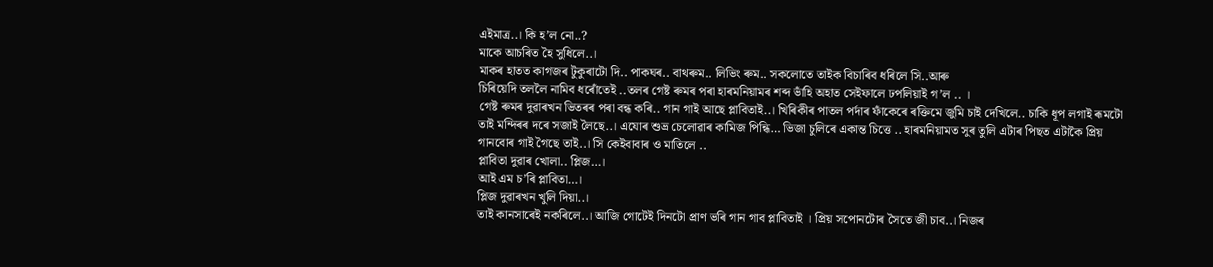এইমাত্ৰ..। কি হ’ল নো..?
মাকে আচৰিত হৈ সুধিলে..।
মাকৰ হাতত কাগজৰ টুকুৰাটো দি.. পাকঘৰ.. বাথৰুম.. লিভিং ৰুম.. সকলোতে তাইক বিচাৰিব ধৰিলে সি..আৰু
চিৰিয়েদি তললৈ নামিব ধৰোঁতেই ..তলৰ গেষ্ট ৰুমৰ পৰা হাৰমনিয়ামৰ শব্দ ভাঁহি অহাত সেইফালে ঢপলিয়াই গ’ল .. ।
গেষ্ট ৰুমৰ দুৱাৰখন ভিতৰৰ পৰা বন্ধ কৰি.. গান গাই আছে প্লাবিতাই..। খিৰিকীৰ পাতল পৰ্দাৰ ফাঁকেৰে ৰক্তিমে জুমি চাই দেখিলে.. চাকি ধূপ লগাই ৰূমটো তাই মন্দিৰৰ দৰে সজাই লৈছে..। এযোৰ শুভ্ৰ চেলোৱাৰ কামিজ পিন্ধি… ভিজা চুলিৰে একান্ত চিত্তে .. হাৰমনিয়ামত সুৰ তুলি এটাৰ পিছত এটাকৈ প্রিয় গানবোৰ গাই গৈছে তাই..। সি কেইবাবাৰ ও মাতিলে ..
প্লাবিতা দুৱাৰ খোলা.. প্লিজ…।
আই এম চ’ৰি প্লাবিতা…।
প্লিজ দুৱাৰখন খুলি দিয়া..।
তাই কানসাৰেই নকৰিলে..। আজি গোটেই দিনটো প্ৰাণ ভৰি গান গাব প্লাবিতাই । প্রিয় সপোনটোৰ সৈতে জী চাব..। নিজৰ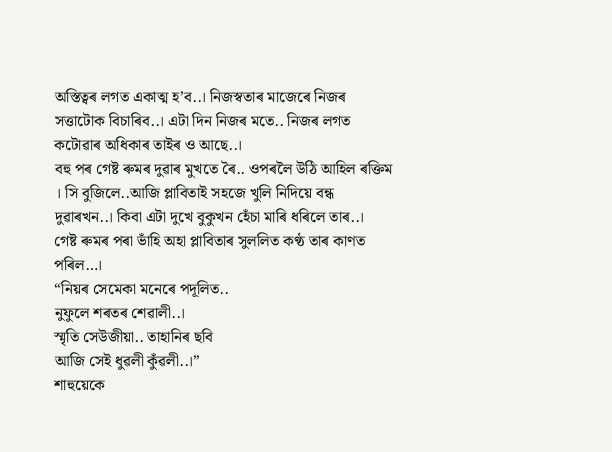অস্তিত্বৰ লগত একাত্ম হ’ব..। নিজস্বতাৰ মাজেৰে নিজৰ সত্তাটোক বিচাৰিব..। এটা দিন নিজৰ মতে.. নিজৰ লগত কটোৱাৰ অধিকাৰ তাইৰ ও আছে..।
বহু পৰ গেষ্ট ৰুমৰ দুৱাৰ মুখতে ৰৈ.. ওপৰলৈ উঠি আহিল ৰক্তিম । সি বুজিলে..আজি প্লাবিতাই সহজে খুলি নিদিয়ে বন্ধ দুৱাৰখন..। কিবা এটা দুখে বুকুখন হেঁচা মাৰি ধৰিলে তাৰ..।
গেষ্ট ৰুমৰ পৰা ভাঁহি অহা প্লাবিতাৰ সুললিত কণ্ঠ তাৰ কাণত পৰিল…।
“নিয়ৰ সেমেকা মনেৰে পদূলিত..
নুফুলে শৰতৰ শেৱালী..।
স্মৃতি সেউজীয়া.. তাহানিৰ ছবি
আজি সেই ধুৱলী কুঁৱলী..।”
শাহুয়েকে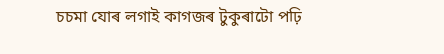চচমা যোৰ লগাই কাগজৰ টুকুৰাটো পঢ়ি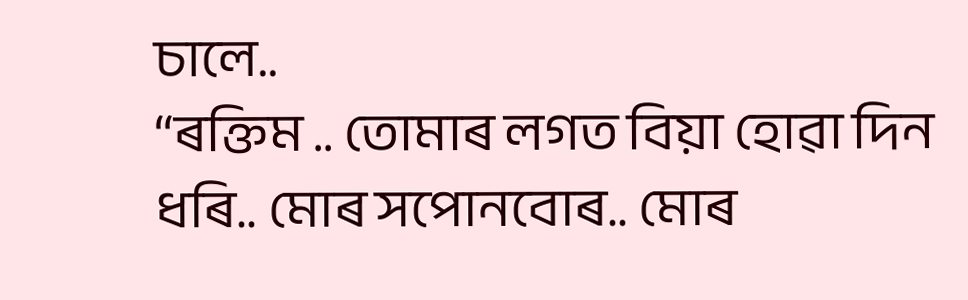চালে..
“ৰক্তিম .. তোমাৰ লগত বিয়া হোৱা দিন ধৰি.. মোৰ সপোনবোৰ.. মোৰ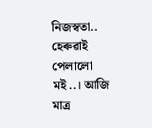নিজস্বতা.. হেৰুৱাই পেলালো মই..। আজি মাত্ৰ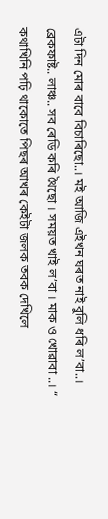এটা দিন মোৰ বাবে বিচাৰিছো..। মই আজি এইখন ঘৰত নাই বুলি ধৰি ল’বা..। ব্ৰেকফাষ্ট.. লাঞ্চ.. সব ৰেডি কৰি থৈছো । সময়ত খাই ল’বা । মাক ও খোৱাবা ..। “
কথাখিনি পঢ়ি থাকোতে পিছৰ আখৰ কেইটা জলক তবক দেখিলে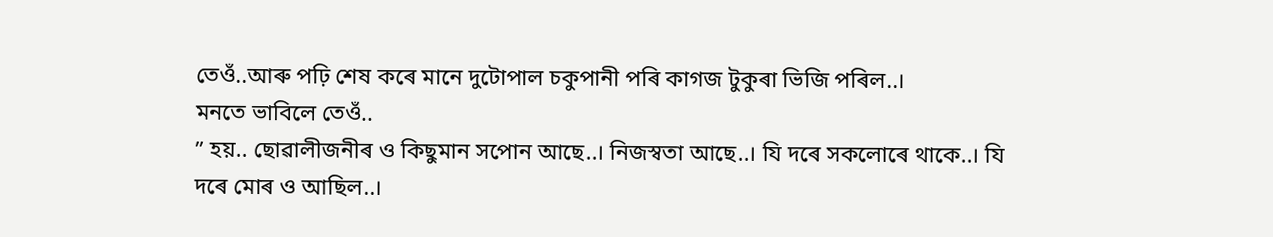তেওঁ..আৰু পঢ়ি শেষ কৰে মানে দুটোপাল চকুপানী পৰি কাগজ টুকুৰা ভিজি পৰিল..।
মনতে ভাবিলে তেওঁ..
” হয়.. ছোৱালীজনীৰ ও কিছুমান সপোন আছে..। নিজস্বতা আছে..। যি দৰে সকলোৰে থাকে..। যি দৰে মোৰ ও আছিল..।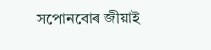সপোনবোৰ জীয়াই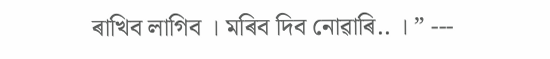ৰাখিব লাগিব । মৰিব দিব নোৱাৰি.. । ” ---